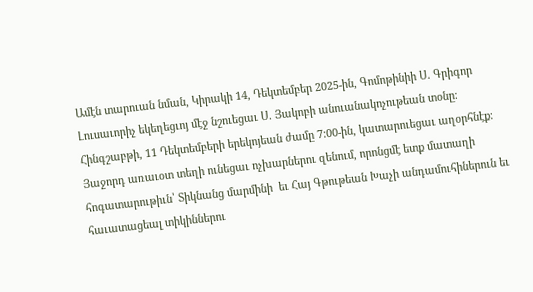Ամէն տարուան նման, Կիրակի 14, Դեկտեմբեր 2025-ին, Գոմոթինիի Ս. Գրիգոր Լուսաւորիչ եկեղեցւոյ մէջ նշուեցաւ Ս. Յակոբի անուանակոչութեան տօնը։ Հինգշաբթի, 11 Դեկտեմբերի երեկոյեան ժամը 7:00-ին, կատարուեցաւ աղօրհնէք։ Յաջորդ առաւօտ տեղի ունեցաւ ոչխարներու զենում, որոնցմէ ետք մատաղի հոգատարութիւն՝ Տիկնանց մարմինի  եւ Հայ Գթութեան Խաչի անդամուհիներուն եւ հաւատացեալ տիկիններու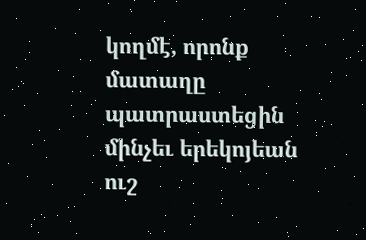կողմէ, որոնք մատաղը պատրաստեցին մինչեւ երեկոյեան ուշ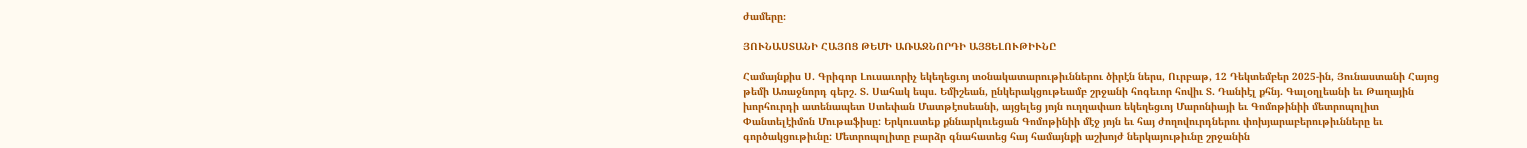ժամերը։

ՅՈՒՆԱՍՏԱՆԻ ՀԱՅՈՑ ԹԵՄԻ ԱՌԱՋՆՈՐԴԻ ԱՅՑԵԼՈՒԹԻՒՆԸ

Համայնքիս Ս. Գրիգոր Լուսաւորիչ եկեղեցւոյ տօնակատարութիւններու ծիրէն ներս, Ուրբաթ, 12 Դեկտեմբեր 2025-ին, Յունաստանի Հայոց թեմի Առաջնորդ գերշ. Տ. Սահակ եպս. Եմիշեան, ընկերակցութեամբ շրջանի հոգեւոր հովիւ Տ. Դանիէլ քհնյ. Գալօղլեանի եւ Թաղային խորհուրդի ատենապետ Ստեփան Մատթէոսեանի, այցելեց յոյն ուղղափառ եկեղեցւոյ Մարոնիայի եւ Գոմոթինիի մետրոպոլիտ Փանտելէիմոն Մութաֆիսը: Երկուստեք քննարկուեցան Գոմոթինիի մէջ յոյն եւ հայ ժողովուրդներու փոխյարաբերութիւնները եւ գործակցութիւնը: Մետրոպոլիտը բարձր գնահատեց հայ համայնքի աշխոյժ ներկայութիւնը շրջանին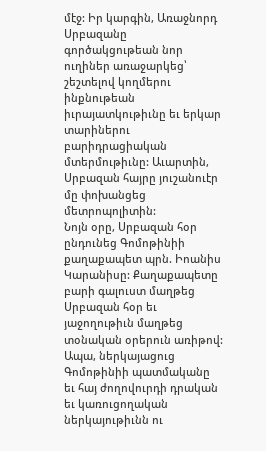մէջ: Իր կարգին, Առաջնորդ Սրբազանը գործակցութեան նոր ուղիներ առաջարկեց՝ շեշտելով կողմերու ինքնութեան իւրայատկութիւնը եւ երկար տարիներու բարիդրացիական մտերմութիւնը: Աւարտին, Սրբազան հայրը յուշանուէր մը փոխանցեց մետրոպոլիտին:
Նոյն օրը, Սրբազան հօր ընդունեց Գոմոթինիի քաղաքապետ պրն. Իոանիս Կարանիսը: Քաղաքապետը բարի գալուստ մաղթեց Սրբազան հօր եւ յաջողութիւն մաղթեց տօնական օրերուն առիթով: Ապա, ներկայացուց Գոմոթինիի պատմականը եւ հայ ժողովուրդի դրական եւ կառուցողական ներկայութիւնն ու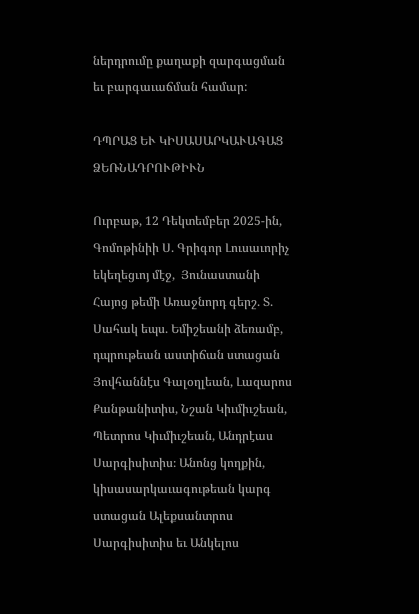ներդրումը քաղաքի զարգացման եւ բարգաւաճման համար:

ԴՊՐԱՑ ԵՒ ԿԻՍԱՍԱՐԿԱՒԱԳԱՑ ՁԵՌՆԱԴՐՈՒԹԻՒՆ

Ուրբաթ, 12 Դեկտեմբեր 2025-ին, Գոմոթինիի Ս. Գրիգոր Լուսաւորիչ եկեղեցւոյ մէջ,  Յունաստանի Հայոց թեմի Առաջնորդ գերշ. Տ. Սահակ եպս. Եմիշեանի ձեռամբ, դպրութեան աստիճան ստացան Յովհաննէս Գալօղլեան, Լազարոս Քանթանիտիս, Նշան Կիւմիւշեան, Պետրոս Կիւմիւշեան, Անդրէաս Սարգիսիտիս։ Անոնց կողքին,  կիսասարկաւագութեան կարգ ստացան Ալեքսանտրոս Սարգիսիտիս եւ Անկելոս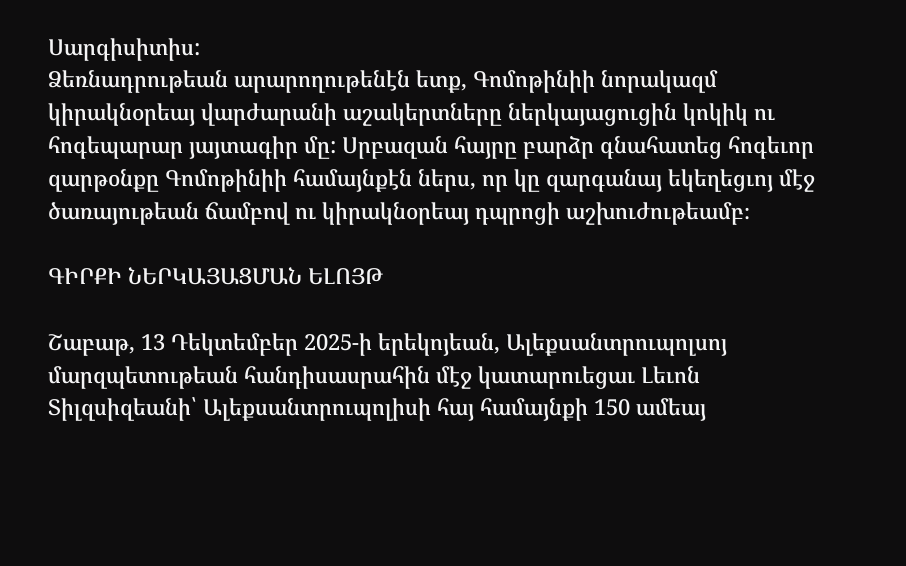Սարգիսիտիս:
Ձեռնադրութեան արարողութենէն ետք, Գոմոթինիի նորակազմ կիրակնօրեայ վարժարանի աշակերտները ներկայացուցին կոկիկ ու հոգեպարար յայտագիր մը: Սրբազան հայրը բարձր գնահատեց հոգեւոր զարթօնքը Գոմոթինիի համայնքէն ներս, որ կը զարգանայ եկեղեցւոյ մէջ ծառայութեան ճամբով ու կիրակնօրեայ դպրոցի աշխուժութեամբ։

ԳԻՐՔԻ ՆԵՐԿԱՅԱՑՄԱՆ ԵԼՈՅԹ

Շաբաթ, 13 Դեկտեմբեր 2025-ի երեկոյեան, Ալեքսանտրուպոլսոյ մարզպետութեան հանդիսասրահին մէջ կատարուեցաւ Լեւոն Տիլզսիզեանի՝ Ալեքսանտրուպոլիսի հայ համայնքի 150 ամեայ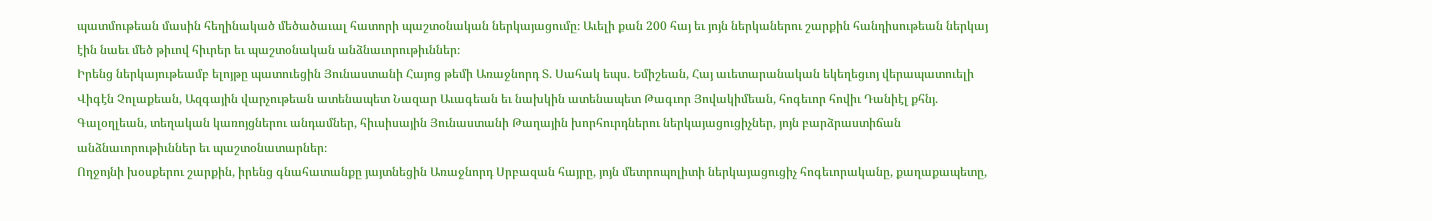պատմութեան մասին հեղինակած մեծածաւալ հատորի պաշտօնական ներկայացումը։ Աւելի քան 200 հայ եւ յոյն ներկաներու շարքին հանդիսութեան ներկայ էին նաեւ մեծ թիւով հիւրեր եւ պաշտօնական անձնաւորութիւններ։
Իրենց ներկայութեամբ ելոյթը պատուեցին Յունաստանի Հայոց թեմի Առաջնորդ Տ. Սահակ եպս. Եմիշեան, Հայ աւետարանական եկեղեցւոյ վերապատուելի Վիգէն Չոլաքեան, Ազգային վարչութեան ատենապետ Նազար Աւագեան եւ նախկին ատենապետ Թագւոր Յովակիմեան, հոգեւոր հովիւ Դանիէլ քհնյ. Գալօղլեան, տեղական կառոյցներու անդամներ, հիւսիսային Յունաստանի Թաղային խորհուրդներու ներկայացուցիչներ, յոյն բարձրաստիճան անձնաւորութիւններ եւ պաշտօնատարներ։
Ողջոյնի խօսքերու շարքին, իրենց գնահատանքը յայտնեցին Առաջնորդ Սրբազան հայրը, յոյն մետրոպոլիտի ներկայացուցիչ հոգեւորականը, քաղաքապետը,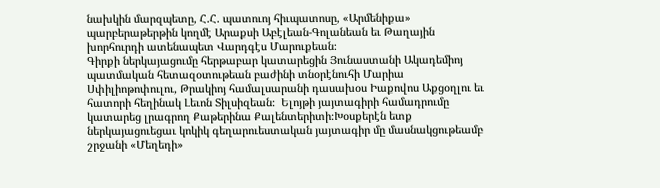նախկին մարզպետը, Հ.Հ. պատուոյ հիւպատոսը, «Արմենիքա» պարբերաթերթին կողմէ Արաքսի Աբէլեան-Գոլանեան եւ Թաղային խորհուրդի ատենապետ Վարդգէս Մարուքեան։
Գիրքի ներկայացումը հերթաբար կատարեցին Յունաստանի Ակադեմիոյ պատմական հետազօտութեան բաժինի տնօրէնուհի Մարիա Սփիլիոթոփուլու, Թրակիոյ համալսարանի դասախօս Իաքովոս Աքցօղլու եւ հատորի հեղինակ Լեւոն Տիլսիզեան։  Ելոյթի յայտագիրի համադրումը կատարեց լրագրող Քաթերինա Քալենտերիտի։Խօսքերէն ետք ներկայացուեցաւ կոկիկ գեղարուեստական յայտագիր մը մասնակցութեամբ շրջանի «Մեղեդի»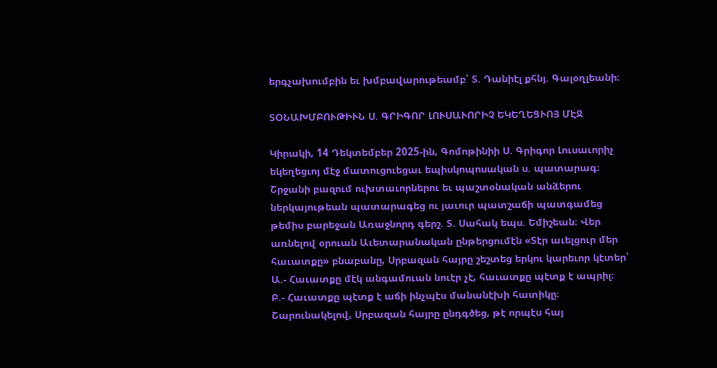երգչախումբին եւ խմբավարութեամբ՝ Տ. Դանիէլ քհնյ. Գալօղլեանի։

ՏՕՆԱԽՄԲՈՒԹԻՒՆ Ս. ԳՐԻԳՈՐ ԼՈՒՍԱՒՈՐԻՉ ԵԿԵՂԵՑՒՈՅ ՄԷՋ

Կիրակի, 14 Դեկտեմբեր 2025-ին, Գոմոթինիի Ս. Գրիգոր Լուսաւորիչ եկեղեցւոյ մէջ մատուցուեցաւ եպիսկոպոսական ս. պատարագ։ Շրջանի բազում ուխտաւորներու եւ պաշտօնական անձերու ներկայութեան պատարագեց ու յաւուր պատշաճի պատգամեց թեմիս բարեջան Առաջնորդ գերշ. Տ. Սահակ եպս. Եմիշեան։ Վեր առնելով օրուան Աւետարանական ընթերցումէն «Տէր աւելցուր մեր հաւատքը» բնաբանը, Սրբազան հայրը շեշտեց երկու կարեւոր կէտեր՝
Ա.- Հաւատքը մէկ անգամուան նուէր չէ, հաւատքը պէտք է ապրիլ։
Բ.- Հաւատքը պէտք է աճի ինչպէս մանանէխի հատիկը։
Շարունակելով, Սրբազան հայրը ընդգծեց, թէ որպէս հայ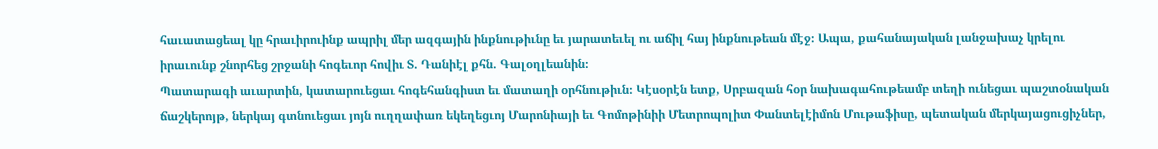հաւատացեալ կը հրաւիրուինք ապրիլ մեր ազգային ինքնութիւնը եւ յարատեւել ու աճիլ հայ ինքնութեան մէջ։ Ապա, քահանայական լանջախաչ կրելու իրաւունք շնորհեց շրջանի հոգեւոր հովիւ Տ. Դանիէլ քհն. Գալօղլեանին։
Պատարագի աւարտին, կատարուեցաւ հոգեհանգիստ եւ մատաղի օրհնութիւն։ Կէսօրէն ետք, Սրբազան հօր նախագահութեամբ տեղի ունեցաւ պաշտօնական ճաշկերոյթ, ներկայ գտնուեցաւ յոյն ուղղափառ եկեղեցւոյ Մարոնիայի եւ Գոմոթինիի Մետրոպոլիտ Փանտելէիմոն Մութաֆիսը, պետական մերկայացուցիչներ,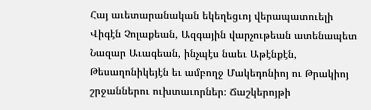Հայ աւետարանական եկեղեցւոյ վերապատուելի Վիգէն Չոլաքեան, Ազգային վարչութեան ատենապետ Նազար Աւագեան, ինչպէս նաեւ Աթէնքէն, Թեսաղոնիկեյէն եւ ամբողջ Մակեդոնիոյ ու Թրակիոյ շրջաններու ուխտաւորներ։ Ճաշկերոյթի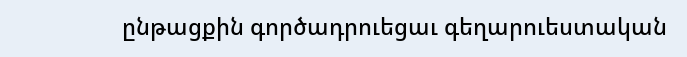ընթացքին գործադրուեցաւ գեղարուեստական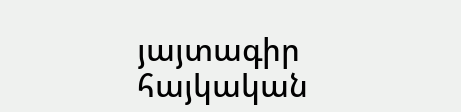յայտագիր հայկական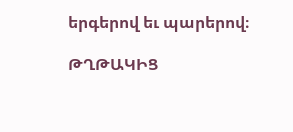երգերով եւ պարերով։

ԹՂԹԱԿԻՑ